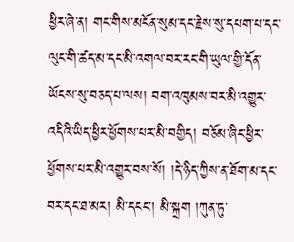ཕྱིར་ཞེ་ན། གང་གིས་མངོན་སུམ་དང་རྗེས་སུ་དཔག་པ་དང་ལུང་གི་ཚད་མ་དང་མི་འགལ་བར་རང་གི་ཡུལ་གྱི་དོན་ཡོངས་སུ་བཅད་པ་ལས། བག་འཁུམས་བར་མི་འགྱུར་འདིའི་ཡིད་ཕྱིར་ཕྱོགས་པར་མི་བགྱིད། བཅོམ་ཞིང་ཕྱིར་ཕྱོགས་པར་མི་འགྱུར་བས་སོ། །དེ་ཉིད་ཀྱིས་ན་ཐོག་མ་དང་བར་དང་ཐ་མར། མི་དངང་། མི་སྐྲག །ཀུན་ཏུ་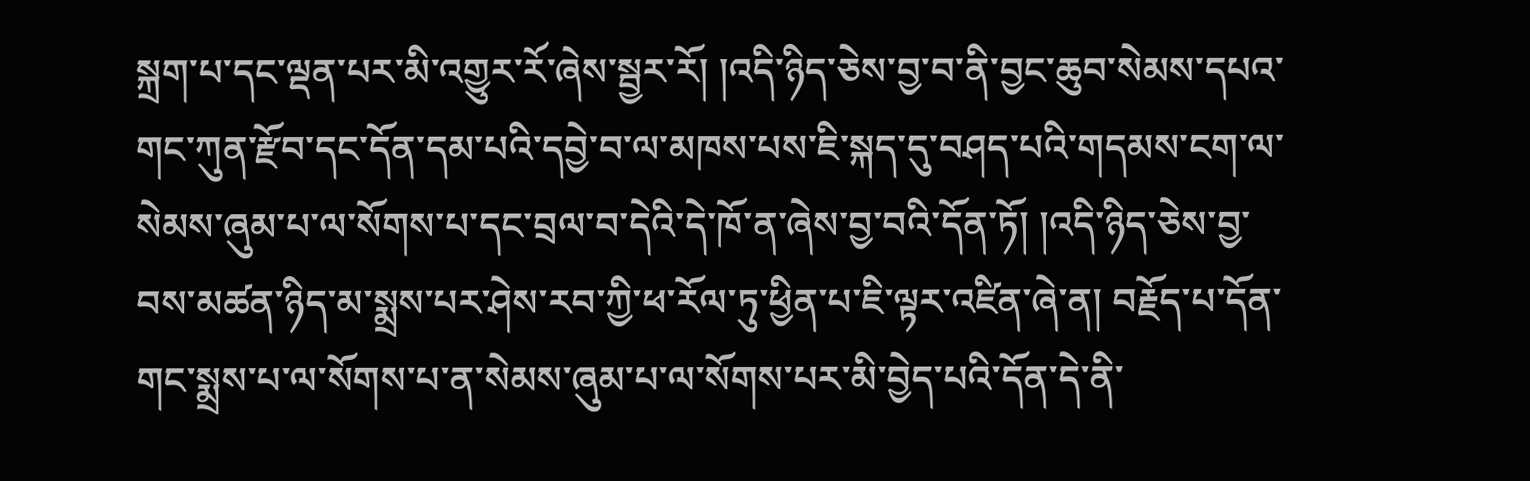སྐྲག་པ་དང་ལྡན་པར་མི་འགྱུར་རོ་ཞེས་སྦྱར་རོ། །འདི་ཉིད་ཅེས་བྱ་བ་ནི་བྱང་ཆུབ་སེམས་དཔའ་གང་ཀུན་རྫོབ་དང་དོན་དམ་པའི་དབྱེ་བ་ལ་མཁས་པས་ཇི་སྐད་དུ་བཤད་པའི་གདམས་ངག་ལ་སེམས་ཞུམ་པ་ལ་སོགས་པ་དང་བྲལ་བ་དེའི་དེ་ཁོ་ན་ཞེས་བྱ་བའི་དོན་ཏོ། །འདི་ཉིད་ཅེས་བྱ་བས་མཚན་ཉིད་མ་སྨྲས་པར་ཤེས་རབ་ཀྱི་ཕ་རོལ་ཏུ་ཕྱིན་པ་ཇི་ལྟར་འཛིན་ཞེ་ན། བརྗོད་པ་དོན་གང་སྨྲས་པ་ལ་སོགས་པ་ན་སེམས་ཞུམ་པ་ལ་སོགས་པར་མི་བྱེད་པའི་དོན་དེ་ནི་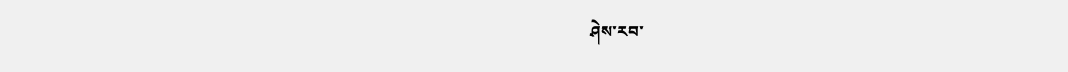ཤེས་རབ་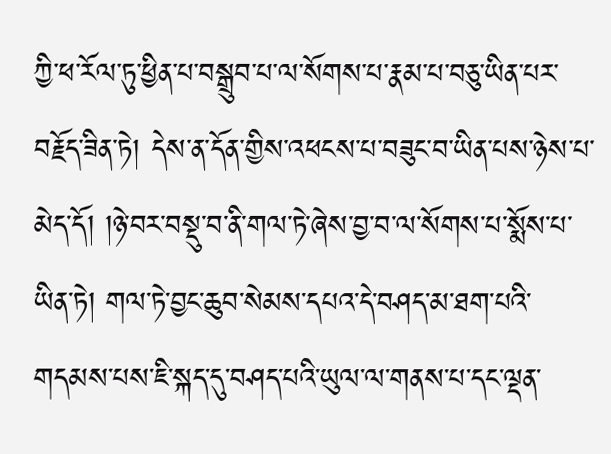ཀྱི་ཕ་རོལ་ཏུ་ཕྱིན་པ་བསྒྲུབ་པ་ལ་སོགས་པ་རྣམ་པ་བཅུ་ཡིན་པར་བརྗོད་ཟིན་ཏེ། དེས་ན་དོན་གྱིས་འཕངས་པ་བཟུང་བ་ཡིན་པས་ཉེས་པ་མེད་དོ། །ཉེ་བར་བསྡུ་བ་ནི་གལ་ཏེ་ཞེས་བྱ་བ་ལ་སོགས་པ་སྨོས་པ་ཡིན་ཏེ། གལ་ཏེ་བྱང་ཆུབ་སེམས་དཔའ་དེ་བཤད་མ་ཐག་པའི་གདམས་པས་ཇི་སྐད་དུ་བཤད་པའི་ཡུལ་ལ་གནས་པ་དང་ལྡན་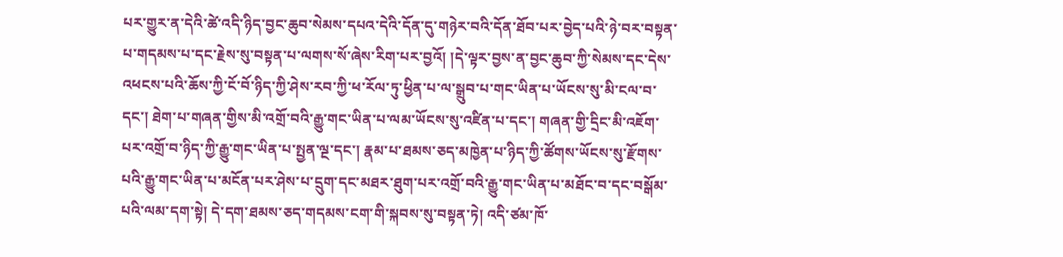པར་གྱུར་ན་དེའི་ཚེ་འདི་ཉིད་བྱང་ཆུབ་སེམས་དཔའ་དེའི་དོན་དུ་གཉེར་བའི་དོན་ཐོབ་པར་བྱེད་པའི་ཉེ་བར་བསྟན་པ་གདམས་པ་དང་རྗེས་སུ་བསྟན་པ་ལགས་སོ་ཞེས་རིག་པར་བྱའོ། །དེ་ལྟར་བྱས་ན་བྱང་ཆུབ་ཀྱི་སེམས་དང་དེས་འཕངས་པའི་ཆོས་ཀྱི་ངོ་བོ་ཉིད་ཀྱི་ཤེས་རབ་ཀྱི་ཕ་རོལ་ཏུ་ཕྱིན་པ་ལ་སྒྲུབ་པ་གང་ཡིན་པ་ཡོངས་སུ་མི་ངལ་བ་དང་། ཐེག་པ་གཞན་གྱིས་མི་འགྲོ་བའི་རྒྱུ་གང་ཡིན་པ་ལམ་ཡོངས་སུ་འཛིན་པ་དང་། གཞན་གྱི་དྲིང་མི་འཇོག་པར་འགྲོ་བ་ཉིད་ཀྱི་རྒྱུ་གང་ཡིན་པ་སྤྱན་ལྔ་དང་། རྣམ་པ་ཐམས་ཅད་མཁྱེན་པ་ཉིད་ཀྱི་ཚོགས་ཡོངས་སུ་རྫོགས་པའི་རྒྱུ་གང་ཡིན་པ་མངོན་པར་ཤེས་པ་དྲུག་དང་མཐར་ཐུག་པར་འགྲོ་བའི་རྒྱུ་གང་ཡིན་པ་མཐོང་བ་དང་བསྒོམ་པའི་ལམ་དག་སྟེ། དེ་དག་ཐམས་ཅད་གདམས་ངག་གི་སྐབས་སུ་བསྟན་ཏེ། འདི་ཙམ་ཁོ་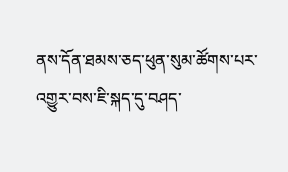ནས་དོན་ཐམས་ཅད་ཕུན་སུམ་ཚོགས་པར་འགྱུར་བས་ཇི་སྐད་དུ་བཤད་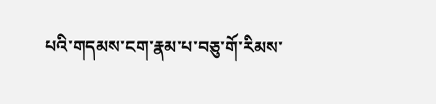པའི་གདམས་ངག་རྣམ་པ་བཅུ་གོ་རིམས་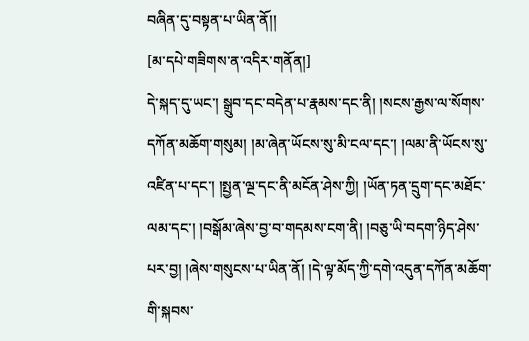བཞིན་དུ་བསྟན་པ་ཡིན་ནོ།།
[མ་དཔེ་གཟིགས་ན་འདིར་གནོན།]
དེ་སྐད་དུ་ཡང་། སྒྲུབ་དང་བདེན་པ་རྣམས་དང་ནི། །སངས་རྒྱས་ལ་སོགས་དཀོན་མཆོག་གསུམ། །མ་ཞེན་ཡོངས་སུ་མི་ངལ་དང་། །ལམ་ནི་ཡོངས་སུ་འཛིན་པ་དང་། །སྤྱན་ལྔ་དང་ནི་མངོན་ཤེས་ཀྱི། །ཡོན་ཏན་དྲུག་དང་མཐོང་ལམ་དང་། །བསྒོམ་ཞེས་བྱ་བ་གདམས་ངག་ནི། །བཅུ་ཡི་བདག་ཉིད་ཤེས་པར་བྱ། །ཞེས་གསུངས་པ་ཡིན་ནོ། །དེ་ལྟ་མོད་ཀྱི་དགེ་འདུན་དཀོན་མཆོག་གི་སྐབས་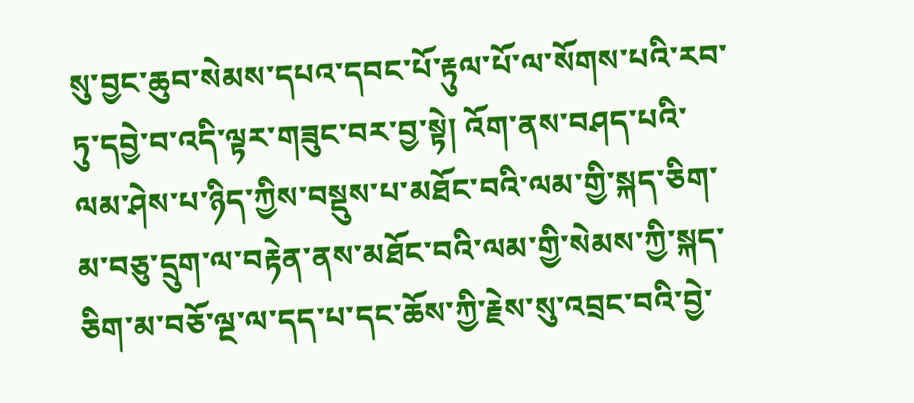སུ་བྱང་ཆུབ་སེམས་དཔའ་དབང་པོ་རྟུལ་པོ་ལ་སོགས་པའི་རབ་ཏུ་དབྱེ་བ་འདི་ལྟར་གཟུང་བར་བྱ་སྟེ། འོག་ནས་བཤད་པའི་ལམ་ཤེས་པ་ཉིད་ཀྱིས་བསྡུས་པ་མཐོང་བའི་ལམ་གྱི་སྐད་ཅིག་མ་བཅུ་དྲུག་ལ་བརྟེན་ནས་མཐོང་བའི་ལམ་གྱི་སེམས་ཀྱི་སྐད་ཅིག་མ་བཅོ་ལྔ་ལ་དད་པ་དང་ཆོས་ཀྱི་རྗེས་སུ་འབྲང་བའི་བྱེ་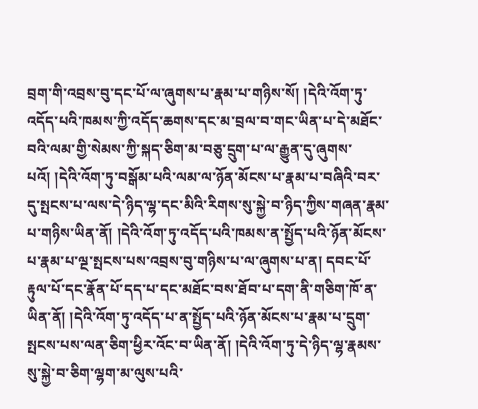བྲག་གི་འབྲས་བུ་དང་པོ་ལ་ཞུགས་པ་རྣམ་པ་གཉིས་སོ། །དེའི་འོག་ཏུ་འདོད་པའི་ཁམས་ཀྱི་འདོད་ཆགས་དང་མ་བྲལ་བ་གང་ཡིན་པ་དེ་མཐོང་བའི་ལམ་གྱི་སེམས་ཀྱི་སྐད་ཅིག་མ་བཅུ་དྲུག་པ་ལ་རྒྱུན་དུ་ཞུགས་པའོ། །དེའི་འོག་ཏུ་བསྒོམ་པའི་ལམ་ལ་ཉོན་མོངས་པ་རྣམ་པ་བཞིའི་བར་དུ་སྤངས་པ་ལས་དེ་ཉིད་ལྷ་དང་མིའི་རིགས་སུ་སྐྱེ་བ་ཉིད་ཀྱིས་གཞན་རྣམ་པ་གཉིས་ཡིན་ནོ། །དེའི་འོག་ཏུ་འདོད་པའི་ཁམས་ན་སྤྱོད་པའི་ཉོན་མོངས་པ་རྣམ་པ་ལྔ་སྤངས་པས་འབྲས་བུ་གཉིས་པ་ལ་ཞུགས་པ་ན། དབང་པོ་རྟུལ་པོ་དང་རྣོན་པོ་དད་པ་དང་མཐོང་བས་ཐོབ་པ་དག་ནི་གཅིག་ཁོ་ན་ཡིན་ནོ། །དེའི་འོག་ཏུ་འདོད་པ་ན་སྤྱོད་པའི་ཉོན་མོངས་པ་རྣམ་པ་དྲུག་སྤངས་པས་ལན་ཅིག་ཕྱིར་འོང་བ་ཡིན་ནོ། །དེའི་འོག་ཏུ་དེ་ཉིད་ལྷ་རྣམས་སུ་སྐྱེ་བ་ཅིག་ལྷག་མ་ལུས་པའི་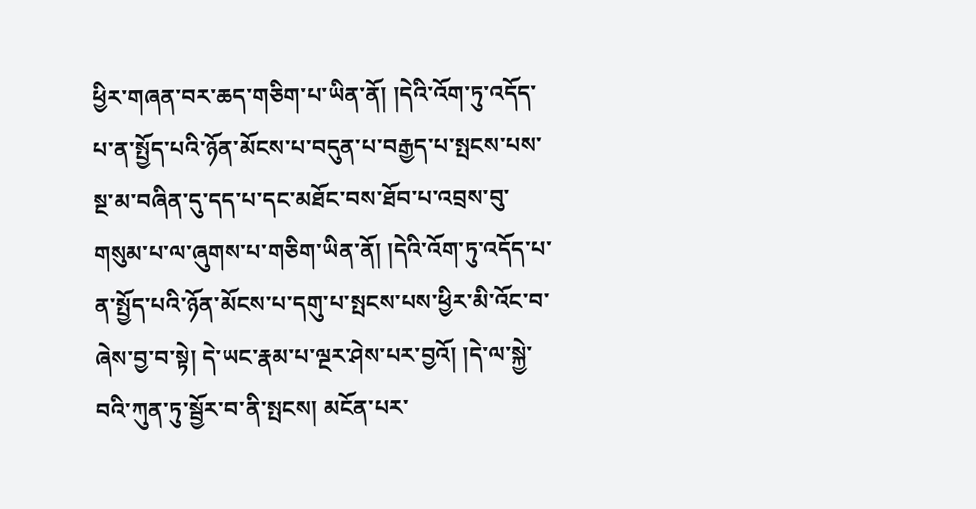ཕྱིར་གཞན་བར་ཆད་གཅིག་པ་ཡིན་ནོ། །དེའི་འོག་ཏུ་འདོད་པ་ན་སྤྱོད་པའི་ཉོན་མོངས་པ་བདུན་པ་བརྒྱད་པ་སྤངས་པས་སྔ་མ་བཞིན་དུ་དད་པ་དང་མཐོང་བས་ཐོབ་པ་འབྲས་བུ་གསུམ་པ་ལ་ཞུགས་པ་གཅིག་ཡིན་ནོ། །དེའི་འོག་ཏུ་འདོད་པ་ན་སྤྱོད་པའི་ཉོན་མོངས་པ་དགུ་པ་སྤངས་པས་ཕྱིར་མི་འོང་བ་ཞེས་བྱ་བ་སྟེ། དེ་ཡང་རྣམ་པ་ལྔར་ཤེས་པར་བྱའོ། །དེ་ལ་སྐྱེ་བའི་ཀུན་ཏུ་སྦྱོར་བ་ནི་སྤངས། མངོན་པར་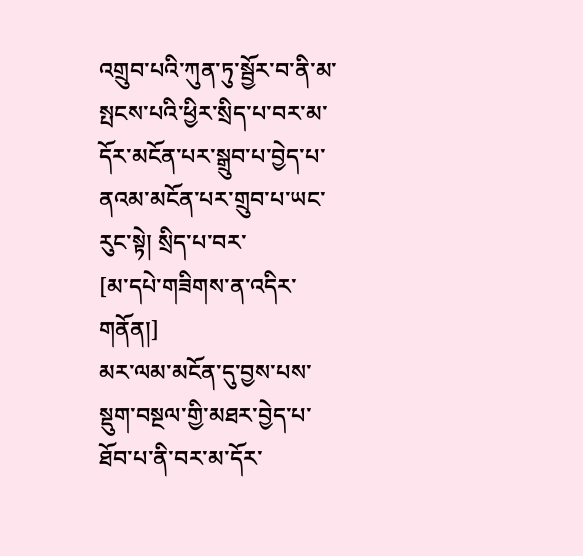འགྲུབ་པའི་ཀུན་ཏུ་སྦྱོར་བ་ནི་མ་སྤངས་པའི་ཕྱིར་སྲིད་པ་བར་མ་དོར་མངོན་པར་སྒྲུབ་པ་བྱེད་པ་ནའམ་མངོན་པར་གྲུབ་པ་ཡང་རུང་སྟེ། སྲིད་པ་བར་
[མ་དཔེ་གཟིགས་ན་འདིར་གནོན།]
མར་ལམ་མངོན་དུ་བྱས་པས་སྡུག་བསྔལ་གྱི་མཐར་བྱེད་པ་ཐོབ་པ་ནི་བར་མ་དོར་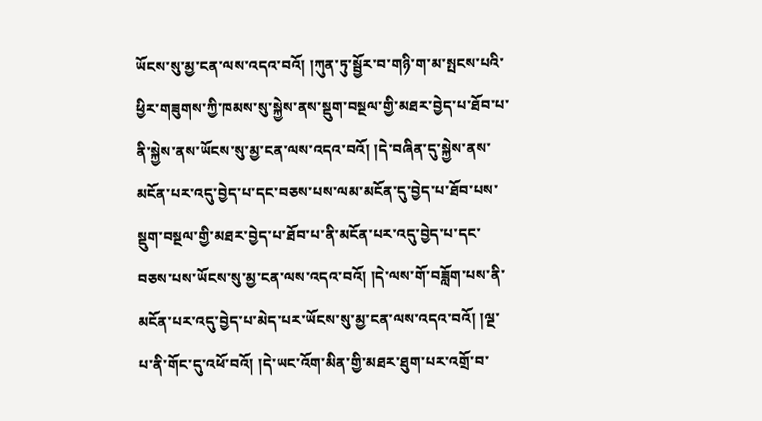ཡོངས་སུ་མྱ་ངན་ལས་འདའ་བའོ། །ཀུན་ཏུ་སྦྱོར་བ་གཉི་ག་མ་སྤངས་པའི་ཕྱིར་གཟུགས་ཀྱི་ཁམས་སུ་སྐྱེས་ནས་སྡུག་བསྔལ་གྱི་མཐར་བྱེད་པ་ཐོབ་པ་ནི་སྐྱེས་ནས་ཡོངས་སུ་མྱ་ངན་ལས་འདའ་བའོ། །དེ་བཞིན་དུ་སྐྱེས་ནས་མངོན་པར་འདུ་བྱེད་པ་དང་བཅས་པས་ལམ་མངོན་དུ་བྱེད་པ་ཐོབ་པས་སྡུག་བསྔལ་གྱི་མཐར་བྱེད་པ་ཐོབ་པ་ནི་མངོན་པར་འདུ་བྱེད་པ་དང་བཅས་པས་ཡོངས་སུ་མྱ་ངན་ལས་འདའ་བའོ། །དེ་ལས་གོ་བཟློག་པས་ནི་མངོན་པར་འདུ་བྱེད་པ་མེད་པར་ཡོངས་སུ་མྱ་ངན་ལས་འདའ་བའོ། །ལྔ་པ་ནི་གོང་དུ་འཕོ་བའོ། །དེ་ཡང་འོག་མིན་གྱི་མཐར་ཐུག་པར་འགྲོ་བ་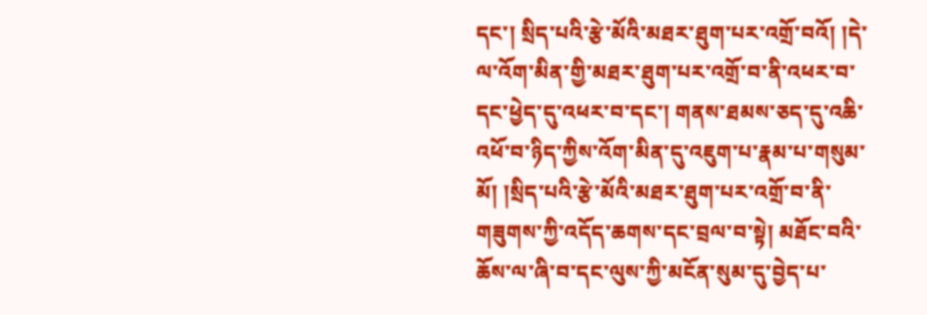དང་། སྲིད་པའི་རྩེ་མོའི་མཐར་ཐུག་པར་འགྲོ་བའོ། །དེ་ལ་འོག་མིན་གྱི་མཐར་ཐུག་པར་འགྲོ་བ་ནི་འཕར་བ་དང་ཕྱེད་དུ་འཕར་བ་དང་། གནས་ཐམས་ཅད་དུ་འཆི་འཕོ་བ་ཉིད་ཀྱིས་འོག་མིན་དུ་འཇུག་པ་རྣམ་པ་གསུམ་མོ། །སྲིད་པའི་རྩེ་མོའི་མཐར་ཐུག་པར་འགྲོ་བ་ནི་གཟུགས་ཀྱི་འདོད་ཆགས་དང་བྲལ་བ་སྟེ། མཐོང་བའི་ཆོས་ལ་ཞི་བ་དང་ལུས་ཀྱི་མངོན་སུམ་དུ་བྱེད་པ་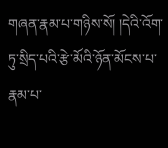གཞན་རྣམ་པ་གཉིས་སོ། །དེའི་འོག་ཏུ་སྲིད་པའི་རྩེ་མོའི་ཉོན་མོངས་པ་རྣམ་པ་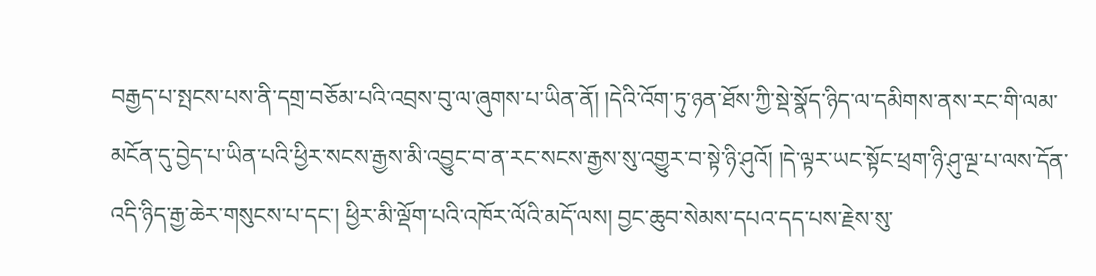བརྒྱད་པ་སྤངས་པས་ནི་དགྲ་བཅོམ་པའི་འབྲས་བུ་ལ་ཞུགས་པ་ཡིན་ནོ། །དེའི་འོག་ཏུ་ཉན་ཐོས་ཀྱི་སྡེ་སྣོད་ཉིད་ལ་དམིགས་ནས་རང་གི་ལམ་མངོན་དུ་བྱེད་པ་ཡིན་པའི་ཕྱིར་སངས་རྒྱས་མི་འབྱུང་བ་ན་རང་སངས་རྒྱས་སུ་འགྱུར་བ་སྟེ་ཉི་ཤུའོ། །དེ་ལྟར་ཡང་སྟོང་ཕྲག་ཉི་ཤུ་ལྔ་པ་ལས་དོན་འདི་ཉིད་རྒྱ་ཆེར་གསུངས་པ་དང་། ཕྱིར་མི་ལྡོག་པའི་འཁོར་ལོའི་མདོ་ལས། བྱང་ཆུབ་སེམས་དཔའ་དད་པས་རྗེས་སུ་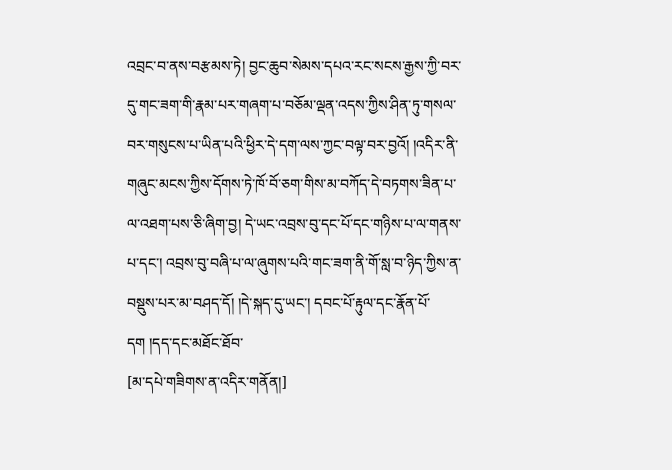འབྲང་བ་ནས་བརྩམས་ཏེ། བྱང་ཆུབ་སེམས་དཔའ་རང་སངས་རྒྱས་ཀྱི་བར་དུ་གང་ཟག་གི་རྣམ་པར་གཞག་པ་བཅོམ་ལྡན་འདས་ཀྱིས་ཤིན་ཏུ་གསལ་བར་གསུངས་པ་ཡིན་པའི་ཕྱིར་དེ་དག་ལས་ཀྱང་བལྟ་བར་བྱའོ། །འདིར་ནི་གཞུང་མངས་ཀྱིས་དོགས་ཏེ་ཁོ་བོ་ཅག་གིས་མ་བཀོད་དེ་བཏགས་ཟིན་པ་ལ་འཐག་པས་ཅི་ཞིག་བྱ། དེ་ཡང་འབྲས་བུ་དང་པོ་དང་གཉིས་པ་ལ་གནས་པ་དང་། འབྲས་བུ་བཞི་པ་ལ་ཞུགས་པའི་གང་ཟག་ནི་གོ་སླ་བ་ཉིད་ཀྱིས་ན་བསྡུས་པར་མ་བཤད་དོ། །དེ་སྐད་དུ་ཡང་། དབང་པོ་རྟུལ་དང་རྣོན་པོ་དག །དད་དང་མཐོང་ཐོབ་
[མ་དཔེ་གཟིགས་ན་འདིར་གནོན།]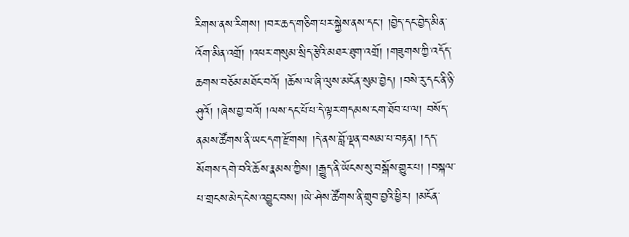རིགས་ནས་རིགས། །བར་ཆད་གཅིག་པར་སྐྱེས་ནས་དང་། །བྱེད་དང་བྱེད་མིན་འོག་མིན་འགྲོ། །འཕར་གསུམ་སྲིད་རྩེའི་མཐར་ཐུག་འགྲོ། །གཟུགས་ཀྱི་འདོད་ཆགས་བཅོམ་མཐོང་བའོ། །ཆོས་ལ་ཞི་ལུས་མངོན་སུམ་བྱེད། །བསེ་རུ་དང་ནི་ཉི་ཤུའོ། །ཞེས་བྱ་བའོ། །ལས་དང་པོ་པ་དེ་ལྟར་གདམས་ངག་ཐོབ་པ་ལ། བསོད་ནམས་ཚོགས་ནི་ཡང་དག་རྫོགས། །དེ་ནས་བློ་ལྡན་བསམ་པ་བརྟན། །དད་སོགས་དགེ་བའི་ཆོས་རྣམས་ཀྱིས། །རྒྱུད་ནི་ཡོངས་སུ་བསྒོས་གྱུར་པ། །བསྐལ་པ་གྲངས་མེད་ངེས་འབྱུང་བས། །ཡེ་ཤེས་ཚོགས་ནི་གྲུབ་བྱའི་ཕྱིར། །མངོན་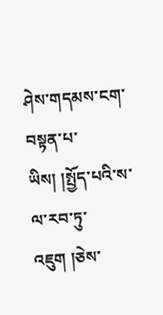ཤེས་གདམས་ངག་བསྟན་པ་ཡིས། །སྤྱོད་པའི་ས་ལ་རབ་ཏུ་འཇུག །ཅེས་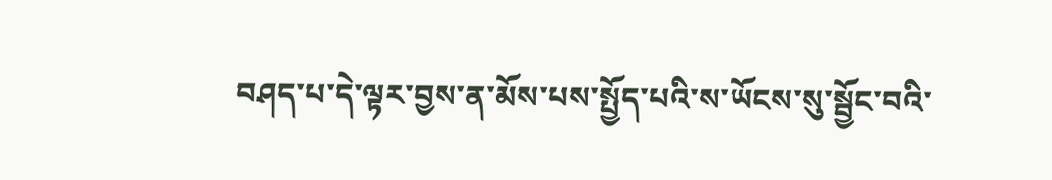བཤད་པ་དེ་ལྟར་བྱས་ན་མོས་པས་སྤྱོད་པའི་ས་ཡོངས་སུ་སྦྱོང་བའི་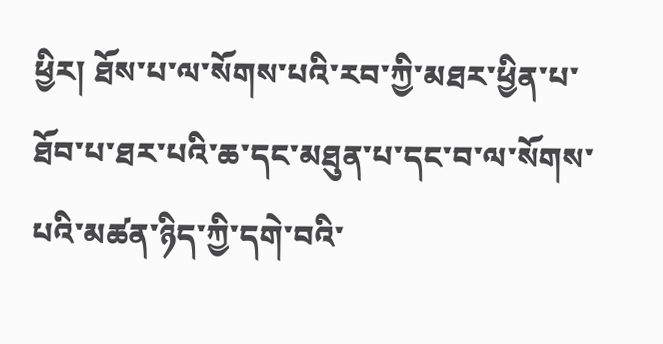ཕྱིར། ཐོས་པ་ལ་སོགས་པའི་རབ་ཀྱི་མཐར་ཕྱིན་པ་ཐོབ་པ་ཐར་པའི་ཆ་དང་མཐུན་པ་དང་བ་ལ་སོགས་པའི་མཚན་ཉིད་ཀྱི་དགེ་བའི་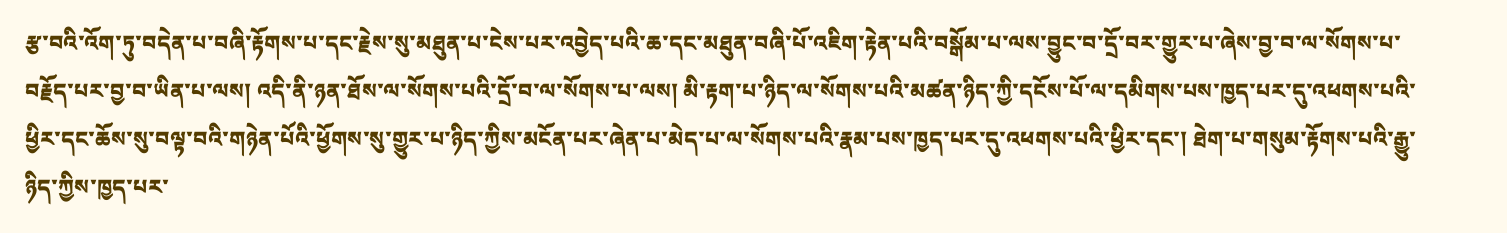རྩ་བའི་འོག་ཏུ་བདེན་པ་བཞི་རྟོགས་པ་དང་རྗེས་སུ་མཐུན་པ་ངེས་པར་འབྱེད་པའི་ཆ་དང་མཐུན་བཞི་པོ་འཇིག་རྟེན་པའི་བསྒོམ་པ་ལས་བྱུང་བ་དྲོ་བར་གྱུར་པ་ཞེས་བྱ་བ་ལ་སོགས་པ་བརྗོད་པར་བྱ་བ་ཡིན་པ་ལས། འདི་ནི་ཉན་ཐོས་ལ་སོགས་པའི་དྲོ་བ་ལ་སོགས་པ་ལས། མི་རྟག་པ་ཉིད་ལ་སོགས་པའི་མཚན་ཉིད་ཀྱི་དངོས་པོ་ལ་དམིགས་པས་ཁྱད་པར་དུ་འཕགས་པའི་ཕྱིར་དང་ཆོས་སུ་བལྟ་བའི་གཉེན་པོའི་ཕྱོགས་སུ་གྱུར་པ་ཉིད་ཀྱིས་མངོན་པར་ཞེན་པ་མེད་པ་ལ་སོགས་པའི་རྣམ་པས་ཁྱད་པར་དུ་འཕགས་པའི་ཕྱིར་དང་། ཐེག་པ་གསུམ་རྟོགས་པའི་རྒྱུ་ཉིད་ཀྱིས་ཁྱད་པར་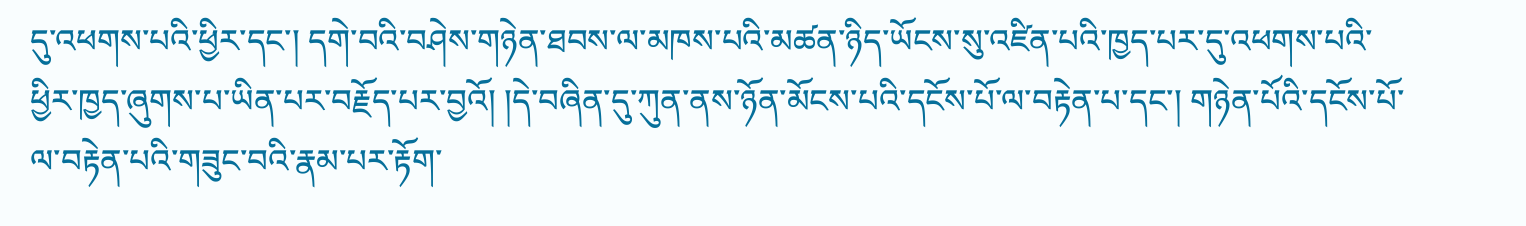དུ་འཕགས་པའི་ཕྱིར་དང་། དགེ་བའི་བཤེས་གཉེན་ཐབས་ལ་མཁས་པའི་མཚན་ཉིད་ཡོངས་སུ་འཛིན་པའི་ཁྱད་པར་དུ་འཕགས་པའི་ཕྱིར་ཁྱད་ཞུགས་པ་ཡིན་པར་བརྗོད་པར་བྱའོ། །དེ་བཞིན་དུ་ཀུན་ནས་ཉོན་མོངས་པའི་དངོས་པོ་ལ་བརྟེན་པ་དང་། གཉེན་པོའི་དངོས་པོ་ལ་བརྟེན་པའི་གཟུང་བའི་རྣམ་པར་རྟོག་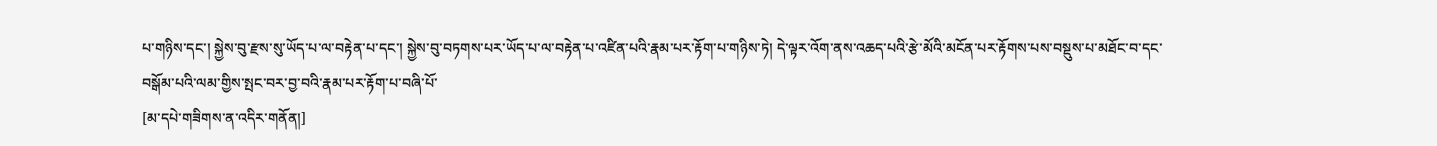པ་གཉིས་དང་། སྐྱེས་བུ་རྫས་སུ་ཡོད་པ་ལ་བརྟེན་པ་དང་། སྐྱེས་བུ་བཏགས་པར་ཡོད་པ་ལ་བརྟེན་པ་འཛིན་པའི་རྣམ་པར་རྟོག་པ་གཉིས་ཏེ། དེ་ལྟར་འོག་ནས་འཆད་པའི་རྩེ་མོའི་མངོན་པར་རྟོགས་པས་བསྡུས་པ་མཐོང་བ་དང་བསྒོམ་པའི་ལམ་གྱིས་སྤང་བར་བྱ་བའི་རྣམ་པར་རྟོག་པ་བཞི་པོ་
[མ་དཔེ་གཟིགས་ན་འདིར་གནོན།]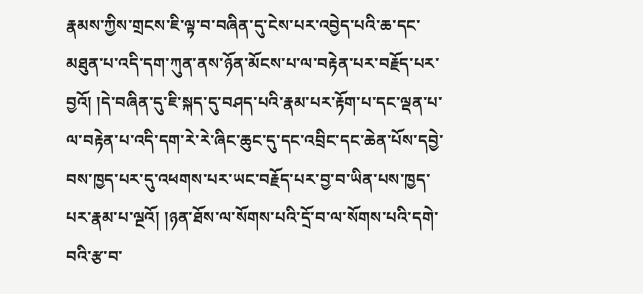རྣམས་ཀྱིས་གྲངས་ཇི་ལྟ་བ་བཞིན་དུ་ངེས་པར་འབྱེད་པའི་ཆ་དང་མཐུན་པ་འདི་དག་ཀུན་ནས་ཉོན་མོངས་པ་ལ་བརྟེན་པར་བརྗོད་པར་བྱའོ། །དེ་བཞིན་དུ་ཇི་སྐད་དུ་བཤད་པའི་རྣམ་པར་རྟོག་པ་དང་ལྡན་པ་ལ་བརྟེན་པ་འདི་དག་རེ་རེ་ཞིང་ཆུང་དུ་དང་འབྲིང་དང་ཆེན་པོས་དབྱེ་བས་ཁྱད་པར་དུ་འཕགས་པར་ཡང་བརྗོད་པར་བྱ་བ་ཡིན་པས་ཁྱད་པར་རྣམ་པ་ལྔའོ། །ཉན་ཐོས་ལ་སོགས་པའི་དྲོ་བ་ལ་སོགས་པའི་དགེ་བའི་རྩ་བ་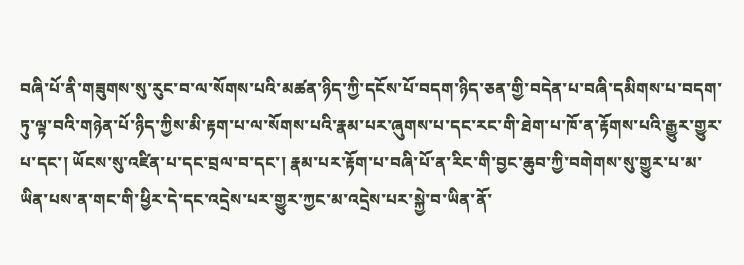བཞི་པོ་ནི་གཟུགས་སུ་རུང་བ་ལ་སོགས་པའི་མཚན་ཉིད་ཀྱི་དངོས་པོ་བདག་ཉིད་ཅན་གྱི་བདེན་པ་བཞི་དམིགས་པ་བདག་ཏུ་ལྟ་བའི་གཉེན་པོ་ཉིད་ཀྱིས་མི་རྟག་པ་ལ་སོགས་པའི་རྣམ་པར་ཞུགས་པ་དང་རང་གི་ཐེག་པ་ཁོ་ན་རྟོགས་པའི་རྒྱུར་གྱུར་པ་དང་། ཡོངས་སུ་འཛིན་པ་དང་བྲལ་བ་དང་། རྣམ་པར་རྟོག་པ་བཞི་པོ་ན་རིང་གི་བྱང་ཆུབ་ཀྱི་བགེགས་སུ་གྱུར་པ་མ་ཡིན་པས་ན་གང་གི་ཕྱིར་དེ་དང་འདྲེས་པར་གྱུར་ཀྱང་མ་འདྲེས་པར་སྐྱེ་བ་ཡིན་ནོ་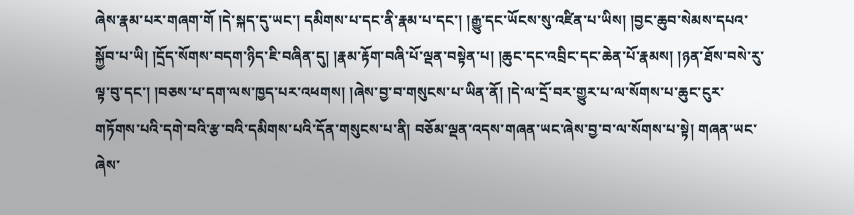ཞེས་རྣམ་པར་གཞག་གོ །དེ་སྐད་དུ་ཡང་། དམིགས་པ་དང་ནི་རྣམ་པ་དང་། །རྒྱུ་དང་ཡོངས་སུ་འཛིན་པ་ཡིས། །བྱང་ཆུབ་སེམས་དཔའ་སྐྱོབ་པ་ཡི། །དྲོད་སོགས་བདག་ཉིད་ཇི་བཞིན་དུ། །རྣམ་རྟོག་བཞི་པོ་ལྡན་བསྟེན་པ། །ཆུང་དང་འབྲིང་དང་ཆེན་པོ་རྣམས། །ཉན་ཐོས་བསེ་རུ་ལྟ་བུ་དང་། །བཅས་པ་དག་ལས་ཁྱད་པར་འཕགས། །ཞེས་བྱ་བ་གསུངས་པ་ཡིན་ནོ། །དེ་ལ་དྲོ་བར་གྱུར་པ་ལ་སོགས་པ་ཆུང་ངུར་གཏོགས་པའི་དགེ་བའི་རྩ་བའི་དམིགས་པའི་དོན་གསུངས་པ་ནི། བཅོམ་ལྡན་འདས་གཞན་ཡང་ཞེས་བྱ་བ་ལ་སོགས་པ་སྟེ། གཞན་ཡང་ཞེས་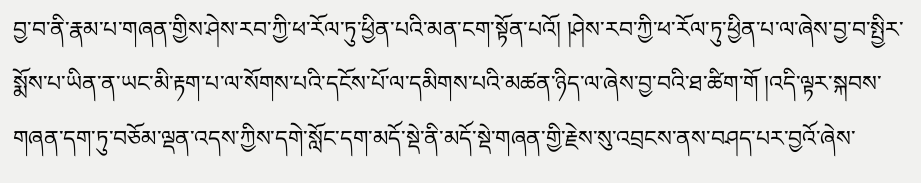བྱ་བ་ནི་རྣམ་པ་གཞན་གྱིས་ཤེས་རབ་ཀྱི་ཕ་རོལ་ཏུ་ཕྱིན་པའི་མན་ངག་སྟོན་པའོ། །ཤེས་རབ་ཀྱི་ཕ་རོལ་ཏུ་ཕྱིན་པ་ལ་ཞེས་བྱ་བ་སྤྱིར་སྨོས་པ་ཡིན་ན་ཡང་མི་རྟག་པ་ལ་སོགས་པའི་དངོས་པོ་ལ་དམིགས་པའི་མཚན་ཉིད་ལ་ཞེས་བྱ་བའི་ཐ་ཚིག་གོ །འདི་ལྟར་སྐབས་གཞན་དག་ཏུ་བཅོམ་ལྡན་འདས་ཀྱིས་དགེ་སློང་དག་མདོ་སྡེ་ནི་མདོ་སྡེ་གཞན་གྱི་རྗེས་སུ་འབྲངས་ནས་བཤད་པར་བྱའོ་ཞེས་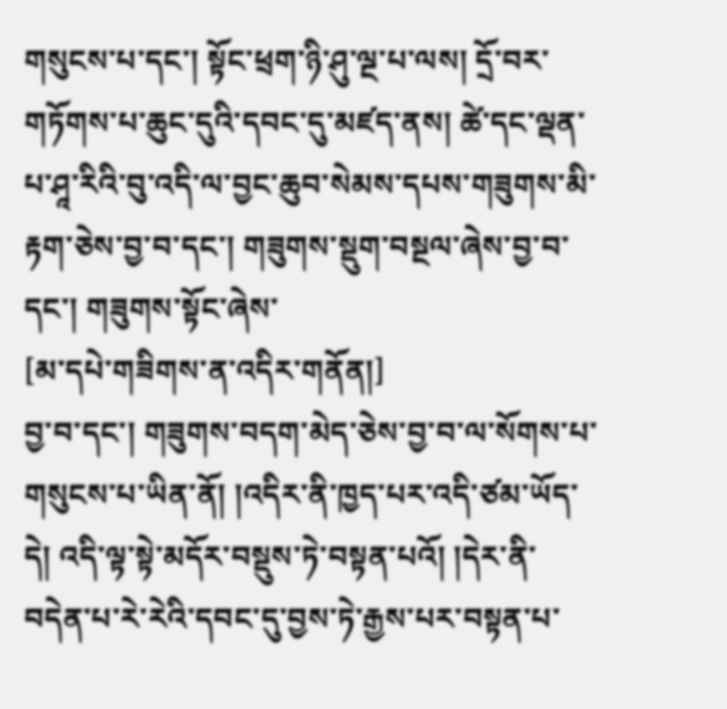གསུངས་པ་དང་། སྟོང་ཕྲག་ཉི་ཤུ་ལྔ་པ་ལས། དྲོ་བར་གཏོགས་པ་ཆུང་དུའི་དབང་དུ་མཛད་ནས། ཚེ་དང་ལྡན་པ་ཤཱ་རིའི་བུ་འདི་ལ་བྱང་ཆུབ་སེམས་དཔས་གཟུགས་མི་རྟག་ཅེས་བྱ་བ་དང་། གཟུགས་སྡུག་བསྔལ་ཞེས་བྱ་བ་དང་། གཟུགས་སྟོང་ཞེས་
[མ་དཔེ་གཟིགས་ན་འདིར་གནོན།]
བྱ་བ་དང་། གཟུགས་བདག་མེད་ཅེས་བྱ་བ་ལ་སོགས་པ་གསུངས་པ་ཡིན་ནོ། །འདིར་ནི་ཁྱད་པར་འདི་ཙམ་ཡོད་དེ། འདི་ལྟ་སྟེ་མདོར་བསྡུས་ཏེ་བསྟན་པའོ། །དེར་ནི་བདེན་པ་རེ་རེའི་དབང་དུ་བྱས་ཏེ་རྒྱས་པར་བསྟན་པ་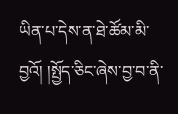ཡིན་པ་དེས་ན་ཐེ་ཚོམ་མི་བྱའོ། །སྤྱོད་ཅིང་ཞེས་བྱ་བ་ནི་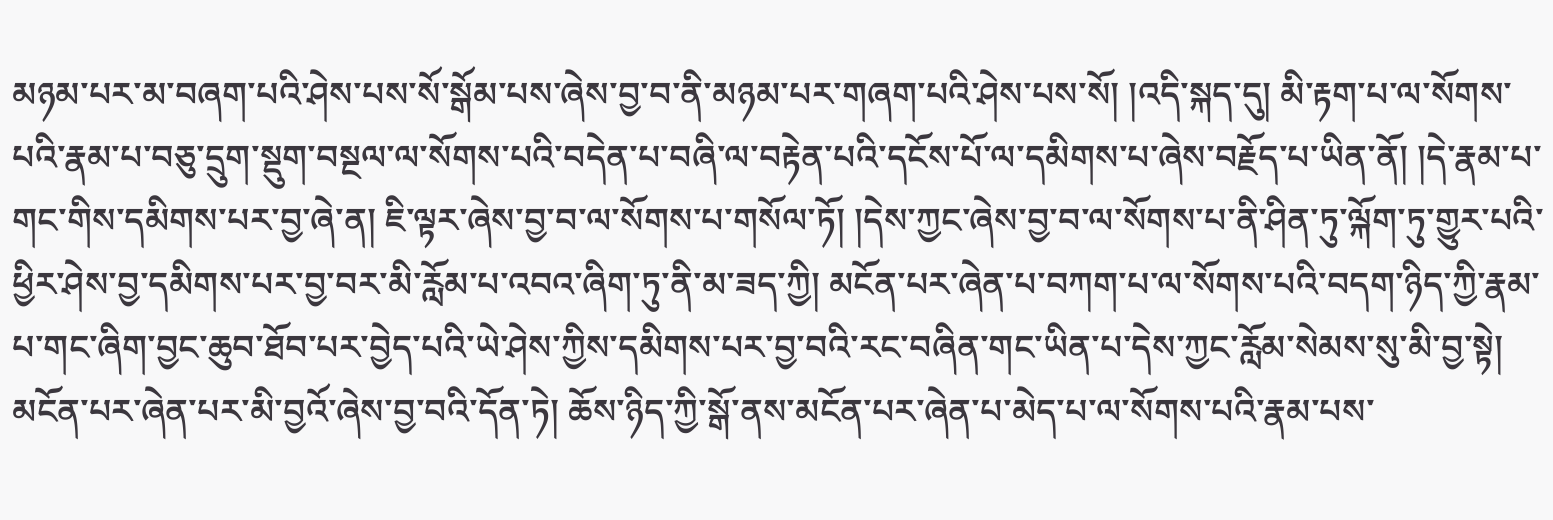མཉམ་པར་མ་བཞག་པའི་ཤེས་པས་སོ་སྒོམ་པས་ཞེས་བྱ་བ་ནི་མཉམ་པར་གཞག་པའི་ཤེས་པས་སོ། །འདི་སྐད་དུ། མི་རྟག་པ་ལ་སོགས་པའི་རྣམ་པ་བཅུ་དྲུག་སྡུག་བསྔལ་ལ་སོགས་པའི་བདེན་པ་བཞི་ལ་བརྟེན་པའི་དངོས་པོ་ལ་དམིགས་པ་ཞེས་བརྗོད་པ་ཡིན་ནོ། །དེ་རྣམ་པ་གང་གིས་དམིགས་པར་བྱ་ཞེ་ན། ཇི་ལྟར་ཞེས་བྱ་བ་ལ་སོགས་པ་གསོལ་ཏོ། །དེས་ཀྱང་ཞེས་བྱ་བ་ལ་སོགས་པ་ནི་ཤིན་ཏུ་ལྐོག་ཏུ་གྱུར་པའི་ཕྱིར་ཤེས་བྱ་དམིགས་པར་བྱ་བར་མི་རློམ་པ་འབའ་ཞིག་ཏུ་ནི་མ་ཟད་ཀྱི། མངོན་པར་ཞེན་པ་བཀག་པ་ལ་སོགས་པའི་བདག་ཉིད་ཀྱི་རྣམ་པ་གང་ཞིག་བྱང་ཆུབ་ཐོབ་པར་བྱེད་པའི་ཡེ་ཤེས་ཀྱིས་དམིགས་པར་བྱ་བའི་རང་བཞིན་གང་ཡིན་པ་དེས་ཀྱང་རློམ་སེམས་སུ་མི་བྱ་སྟེ། མངོན་པར་ཞེན་པར་མི་བྱའོ་ཞེས་བྱ་བའི་དོན་ཏེ། ཆོས་ཉིད་ཀྱི་སྒོ་ནས་མངོན་པར་ཞེན་པ་མེད་པ་ལ་སོགས་པའི་རྣམ་པས་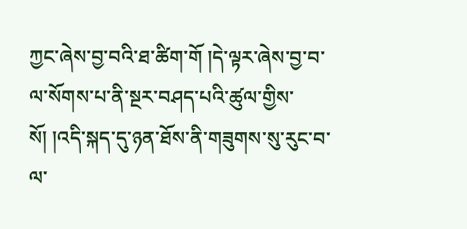ཀྱང་ཞེས་བྱ་བའི་ཐ་ཚིག་གོ །དེ་ལྟར་ཞེས་བྱ་བ་ལ་སོགས་པ་ནི་སྔར་བཤད་པའི་ཚུལ་གྱིས་སོ། །འདི་སྐད་དུ་ཉན་ཐོས་ནི་གཟུགས་སུ་རུང་བ་ལ་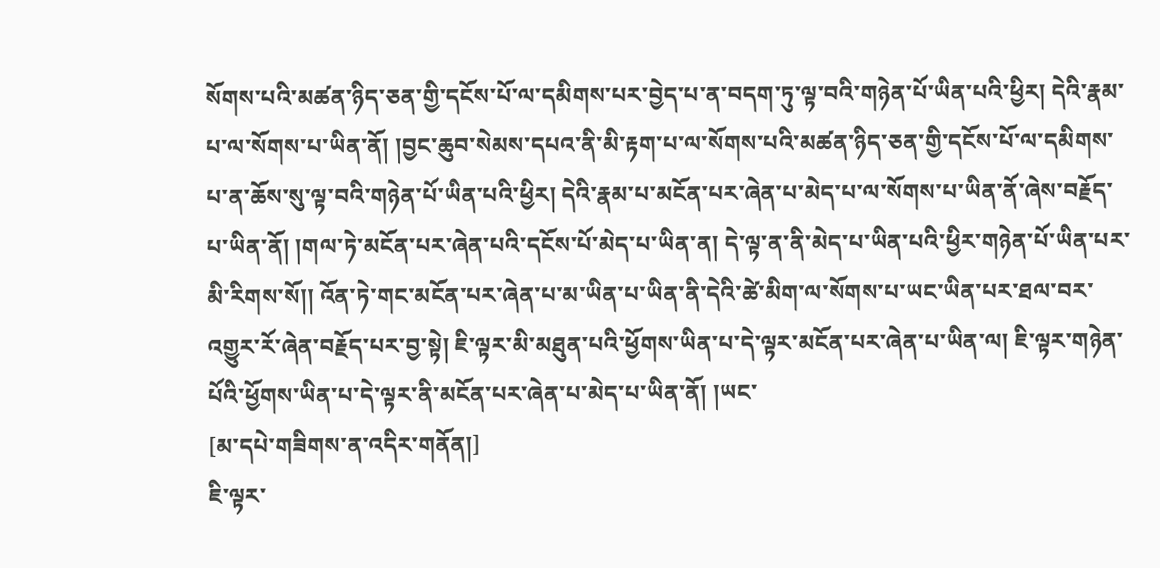སོགས་པའི་མཚན་ཉིད་ཅན་གྱི་དངོས་པོ་ལ་དམིགས་པར་བྱེད་པ་ན་བདག་ཏུ་ལྟ་བའི་གཉེན་པོ་ཡིན་པའི་ཕྱིར། དེའི་རྣམ་པ་ལ་སོགས་པ་ཡིན་ནོ། །བྱང་ཆུབ་སེམས་དཔའ་ནི་མི་རྟག་པ་ལ་སོགས་པའི་མཚན་ཉིད་ཅན་གྱི་དངོས་པོ་ལ་དམིགས་པ་ན་ཆོས་སུ་ལྟ་བའི་གཉེན་པོ་ཡིན་པའི་ཕྱིར། དེའི་རྣམ་པ་མངོན་པར་ཞེན་པ་མེད་པ་ལ་སོགས་པ་ཡིན་ནོ་ཞེས་བརྗོད་པ་ཡིན་ནོ། །གལ་ཏེ་མངོན་པར་ཞེན་པའི་དངོས་པོ་མེད་པ་ཡིན་ན། དེ་ལྟ་ན་ནི་མེད་པ་ཡིན་པའི་ཕྱིར་གཉེན་པོ་ཡིན་པར་མི་རིགས་སོ།། འོན་ཏེ་གང་མངོན་པར་ཞེན་པ་མ་ཡིན་པ་ཡིན་ནི་དེའི་ཚེ་མིག་ལ་སོགས་པ་ཡང་ཡིན་པར་ཐལ་བར་འགྱུར་རོ་ཞེན་བརྗོད་པར་བྱ་སྟེ། ཇི་ལྟར་མི་མཐུན་པའི་ཕྱོགས་ཡིན་པ་དེ་ལྟར་མངོན་པར་ཞེན་པ་ཡིན་ལ། ཇི་ལྟར་གཉེན་པོའི་ཕྱོགས་ཡིན་པ་དེ་ལྟར་ནི་མངོན་པར་ཞེན་པ་མེད་པ་ཡིན་ནོ། །ཡང་
[མ་དཔེ་གཟིགས་ན་འདིར་གནོན།]
ཇི་ལྟར་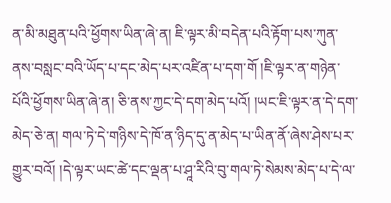ན་མི་མཐུན་པའི་ཕྱོགས་ཡིན་ཞེ་ན། ཇི་ལྟར་མི་བདེན་པའི་རྟོག་པས་ཀུན་ནས་བསླང་བའི་ཡོད་པ་དང་མེད་པར་འཛིན་པ་དག་གོ །ཇི་ལྟར་ན་གཉེན་པོའི་ཕྱོགས་ཡིན་ཞེ་ན། ཅི་ནས་ཀྱང་དེ་དག་མེད་པའོ། །ཡང་ཇི་ལྟར་ན་དེ་དག་མེད་ཅེ་ན། གལ་ཏེ་དེ་གཉིས་དེ་ཁོ་ན་ཉིད་དུ་ན་མེད་པ་ཡིན་ནོ་ཞེས་ཤེས་པར་གྱུར་བའོ། །དེ་ལྟར་ཡང་ཚེ་དང་ལྡན་པ་ཤཱ་རིའི་བུ་གལ་ཏེ་སེམས་མེད་པ་དེ་ལ་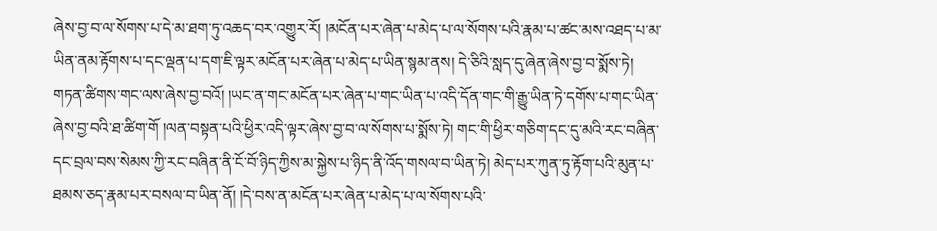ཞེས་བྱ་བ་ལ་སོགས་པ་དེ་མ་ཐག་ཏུ་འཆད་བར་འགྱུར་རོ། །མངོན་པར་ཞེན་པ་མེད་པ་ལ་སོགས་པའི་རྣམ་པ་ཚང་མས་འཐད་པ་མ་ཡིན་ནམ་རྟོགས་པ་དང་ལྡན་པ་དག་ཇི་ལྟར་མངོན་པར་ཞེན་པ་མེད་པ་ཡིན་སྙམ་ནས། དེ་ཅིའི་སླད་དུ་ཞེན་ཞེས་བྱ་བ་སྨོས་ཏེ། གཏན་ཚིགས་གང་ལས་ཞེས་བྱ་བའོ། །ཡང་ན་གང་མངོན་པར་ཞེན་པ་གང་ཡིན་པ་འདི་དོན་གང་གི་རྒྱུ་ཡིན་ཏེ་དགོས་པ་གང་ཡིན་ཞེས་བྱ་བའི་ཐ་ཚིག་གོ །ལན་བསྟན་པའི་ཕྱིར་འདི་ལྟར་ཞེས་བྱ་བ་ལ་སོགས་པ་སྨོས་ཏེ། གང་གི་ཕྱིར་གཅིག་དང་དུ་མའི་རང་བཞིན་དང་བྲལ་བས་སེམས་ཀྱི་རང་བཞིན་ནི་ངོ་བོ་ཉིད་ཀྱིས་མ་སྐྱེས་པ་ཉིད་ནི་འོད་གསལ་བ་ཡིན་ཏེ། མེད་པར་ཀུན་ཏུ་རྟོག་པའི་མུན་པ་ཐམས་ཅད་རྣམ་པར་བསལ་བ་ཡིན་ནོ། །དེ་བས་ན་མངོན་པར་ཞེན་པ་མེད་པ་ལ་སོགས་པའི་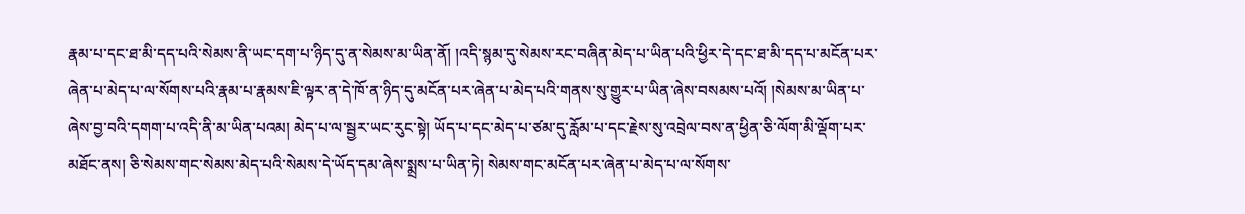རྣམ་པ་དང་ཐ་མི་དད་པའི་སེམས་ནི་ཡང་དག་པ་ཉིད་དུ་ན་སེམས་མ་ཡིན་ནོ། །འདི་སྙམ་དུ་སེམས་རང་བཞིན་མེད་པ་ཡིན་པའི་ཕྱིར་དེ་དང་ཐ་མི་དད་པ་མངོན་པར་ཞེན་པ་མེད་པ་ལ་སོགས་པའི་རྣམ་པ་རྣམས་ཇི་ལྟར་ན་དེ་ཁོ་ན་ཉིད་དུ་མངོན་པར་ཞེན་པ་མེད་པའི་གནས་སུ་གྱུར་པ་ཡིན་ཞེས་བསམས་པའོ། །སེམས་མ་ཡིན་པ་ཞེས་བྱ་བའི་དགག་པ་འདི་ནི་མ་ཡིན་པའམ། མེད་པ་ལ་སྦྱར་ཡང་རུང་སྟེ། ཡོད་པ་དང་མེད་པ་ཙམ་དུ་རློམ་པ་དང་རྗེས་སུ་འབྲེལ་བས་ན་ཕྱིན་ཅི་ལོག་མི་ལྡོག་པར་མཐོང་ནས། ཅི་སེམས་གང་སེམས་མེད་པའི་སེམས་དེ་ཡོད་དམ་ཞེས་སྨྲས་པ་ཡིན་ཏེ། སེམས་གང་མངོན་པར་ཞེན་པ་མེད་པ་ལ་སོགས་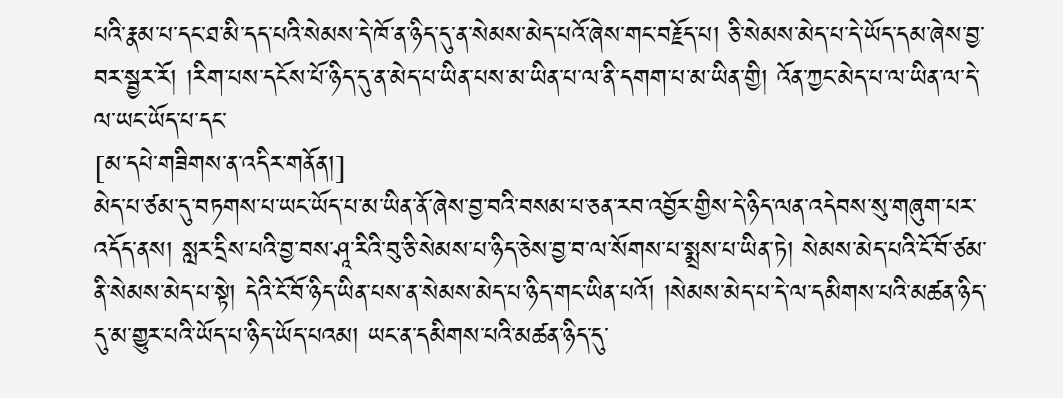པའི་རྣམ་པ་དང་ཐ་མི་དད་པའི་སེམས་དེ་ཁོ་ན་ཉིད་དུ་ན་སེམས་མེད་པའོ་ཞེས་གང་བརྗོད་པ། ཅི་སེམས་མེད་པ་དེ་ཡོད་དམ་ཞེས་བྱ་བར་སྦྱར་རོ། །རིག་པས་དངོས་པོ་ཉིད་དུ་ན་མེད་པ་ཡིན་པས་མ་ཡིན་པ་ལ་ནི་དགག་པ་མ་ཡིན་གྱི། འོན་ཀྱང་མེད་པ་ལ་ཡིན་ལ་དེ་ལ་ཡང་ཡོད་པ་དང་
[མ་དཔེ་གཟིགས་ན་འདིར་གནོན།]
མེད་པ་ཙམ་དུ་བཏགས་པ་ཡང་ཡོད་པ་མ་ཡིན་ནོ་ཞེས་བྱ་བའི་བསམ་པ་ཅན་རབ་འབྱོར་གྱིས་དེ་ཉིད་ལན་འདེབས་སུ་གཞུག་པར་འདོད་ནས། སླར་དྲིས་པའི་བྱ་བས་ཤཱ་རིའི་བུ་ཅི་སེམས་པ་ཉིད་ཅེས་བྱ་བ་ལ་སོགས་པ་སྨྲས་པ་ཡིན་ཏེ། སེམས་མེད་པའི་ངོ་བོ་ཙམ་ནི་སེམས་མེད་པ་སྟེ། དེའི་ངོ་བོ་ཉིད་ཡིན་པས་ན་སེམས་མེད་པ་ཉིད་གང་ཡིན་པའོ། །སེམས་མེད་པ་དེ་ལ་དམིགས་པའི་མཚན་ཉིད་དུ་མ་གྱུར་པའི་ཡོད་པ་ཉིད་ཡོད་པའམ། ཡང་ན་དམིགས་པའི་མཚན་ཉིད་དུ་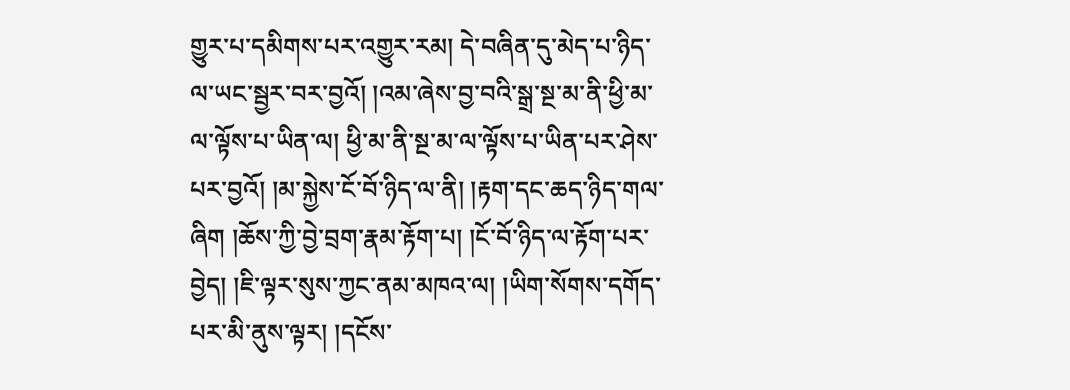གྱུར་པ་དམིགས་པར་འགྱུར་རམ། དེ་བཞིན་དུ་མེད་པ་ཉིད་ལ་ཡང་སྦྱར་བར་བྱའོ། །འམ་ཞེས་བྱ་བའི་སྒྲ་སྔ་མ་ནི་ཕྱི་མ་ལ་ལྟོས་པ་ཡིན་ལ། ཕྱི་མ་ནི་སྔ་མ་ལ་ལྟོས་པ་ཡིན་པར་ཤེས་པར་བྱའོ། །མ་སྐྱེས་ངོ་བོ་ཉིད་ལ་ནི། །རྟག་དང་ཆད་ཉིད་གལ་ཞིག །ཆོས་ཀྱི་བྱེ་བྲག་རྣམ་རྟོག་པ། །ངོ་བོ་ཉིད་ལ་རྟོག་པར་བྱེད། །ཇི་ལྟར་སུས་ཀྱང་ནམ་མཁའ་ལ། །ཡིག་སོགས་དགོད་པར་མི་ནུས་ལྟར། །དངོས་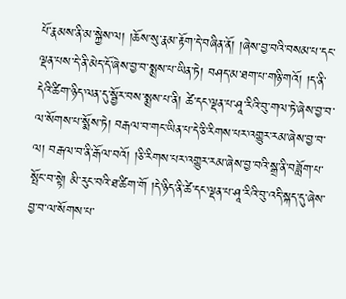པོ་རྣམས་ནི་མ་སྐྱེས་ལ། །ཆོས་སུ་རྣམ་རྟོག་དེ་བཞིན་ནོ། །ཞེས་བྱ་བའི་བསམ་པ་དང་ལྡན་པས་དེ་ནི་མེད་དོ་ཞེས་བྱ་བ་སྨྲས་པ་ཡིན་ཏེ། བཤད་མ་ཐག་པ་གཉི་གའོ། །ད་ནི་དེའི་ཚིག་ཉིད་ལན་དུ་སྦྱོར་བས་སྨྲས་པ་ནི། ཚེ་དང་ལྡན་པ་ཤཱ་རིའི་བུ་གལ་ཏེ་ཞེས་བྱ་བ་ལ་སོགས་པ་སྨོས་ཏེ། བརྒལ་བ་གང་ཡིན་པ་དེ་ཅི་རིགས་པར་འགྱུར་རམ་ཞེས་བྱ་བ་ལ། བརྒལ་བ་ནི་རྒོལ་བའོ། །ཅི་རིགས་པར་འགྱུར་རམ་ཞེས་བྱ་བའི་སྒྲ་ནི་བཟློག་པ་སྤོང་བ་སྟེ། མི་རུང་བའི་ཐ་ཚིག་གོ །དེ་ཉིད་ནི་ཚེ་དང་ལྡན་པ་ཤཱ་རིའི་བུ་འདི་སྐད་དུ་ཞེས་བྱ་བ་ལ་སོགས་པ་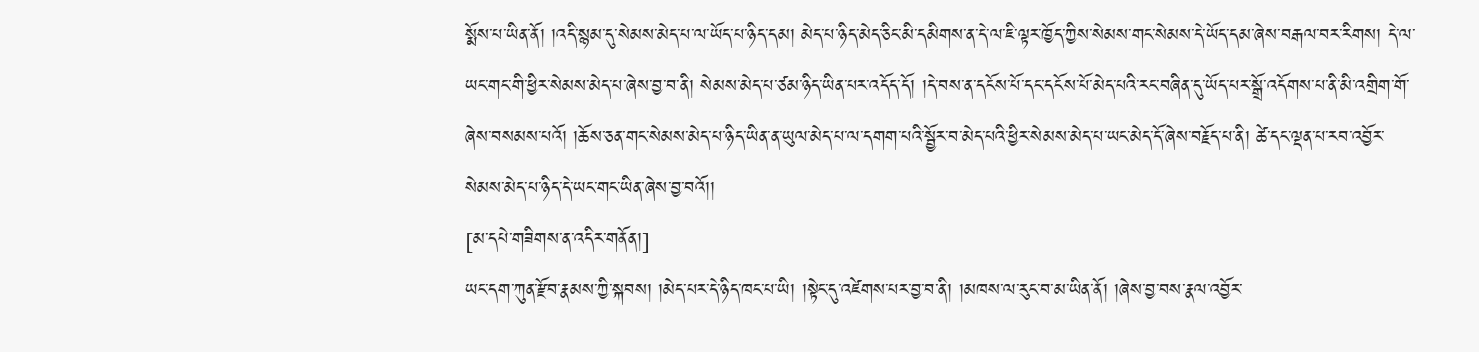སྨོས་པ་ཡིན་ནོ། །འདི་སྙམ་དུ་སེམས་མེད་པ་ལ་ཡོད་པ་ཉིད་དམ། མེད་པ་ཉིད་མེད་ཅིང་མི་དམིགས་ན་དེ་ལ་ཇི་ལྟར་ཁྱོད་ཀྱིས་སེམས་གང་སེམས་དེ་ཡོད་དམ་ཞེས་བརྒལ་བར་རིགས། དེ་ལ་ཡང་གང་གི་ཕྱིར་སེམས་མེད་པ་ཞེས་བྱ་བ་ནི། སེམས་མེད་པ་ཙམ་ཉིད་ཡིན་པར་འདོད་དོ། །དེ་བས་ན་དངོས་པོ་དང་དངོས་པོ་མེད་པའི་རང་བཞིན་དུ་ཡོད་པར་སྒྲོ་འདོགས་པ་ནི་མི་འགྲིག་གོ་ཞེས་བསམས་པའོ། །ཆོས་ཅན་གང་སེམས་མེད་པ་ཉིད་ཡིན་ན་ཡུལ་མེད་པ་ལ་དགག་པའི་སྦྱོར་བ་མེད་པའི་ཕྱིར་སེམས་མེད་པ་ཡང་མེད་དོ་ཞེས་བརྗོད་པ་ནི། ཚེ་དང་ལྡན་པ་རབ་འབྱོར་སེམས་མེད་པ་ཉིད་དེ་ཡང་གང་ཡིན་ཞེས་བྱ་བའོ།།
[མ་དཔེ་གཟིགས་ན་འདིར་གནོན།]
ཡང་དག་ཀུན་རྫོབ་རྣམས་ཀྱི་སྐབས། །མེད་པར་དེ་ཉིད་ཁང་པ་ཡི། །སྟེང་དུ་འཛེགས་པར་བྱ་བ་ནི། །མཁས་ལ་རུང་བ་མ་ཡིན་ནོ། །ཞེས་བྱ་བས་རྣལ་འབྱོར་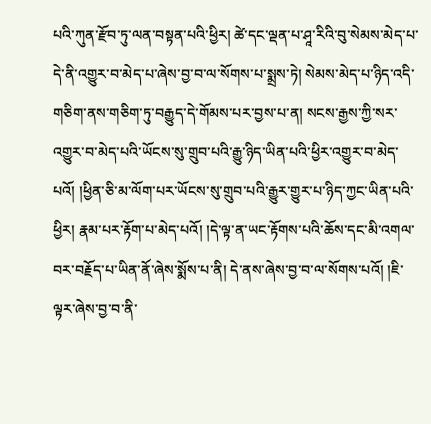པའི་ཀུན་རྫོབ་ཏུ་ལན་བསྟན་པའི་ཕྱིར། ཚེ་དང་ལྡན་པ་ཤཱ་རིའི་བུ་སེམས་མེད་པ་དེ་ནི་འགྱུར་བ་མེད་པ་ཞེས་བྱ་བ་ལ་སོགས་པ་སྨྲས་ཏེ། སེམས་མེད་པ་ཉིད་འདི་གཅིག་ནས་གཅིག་ཏུ་བརྒྱུད་དེ་གོམས་པར་བྱས་པ་ན། སངས་རྒྱས་ཀྱི་སར་འགྱུར་བ་མེད་པའི་ཡོངས་སུ་གྲུབ་པའི་རྒྱུ་ཉིད་ཡིན་པའི་ཕྱིར་འགྱུར་བ་མེད་པའོ། །ཕྱིན་ཅི་མ་ལོག་པར་ཡོངས་སུ་གྲུབ་པའི་རྒྱུར་གྱུར་པ་ཉིད་ཀྱང་ཡིན་པའི་ཕྱིར། རྣམ་པར་རྟོག་པ་མེད་པའོ། །དེ་ལྟ་ན་ཡང་རྟོགས་པའི་ཆོས་དང་མི་འགལ་བར་བརྗོད་པ་ཡིན་ནོ་ཞེས་སྨོས་པ་ནི། དེ་ནས་ཞེས་བྱ་བ་ལ་སོགས་པའོ། །ཇི་ལྟར་ཞེས་བྱ་བ་ནི་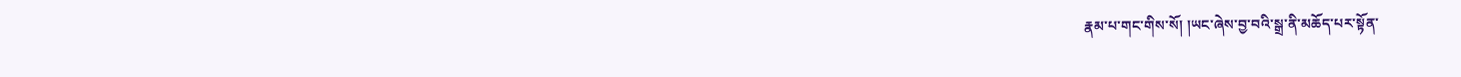རྣམ་པ་གང་གིས་སོ། །ཡང་ཞེས་བྱ་བའི་སྒྲ་ནི་མཆོད་པར་སྟོན་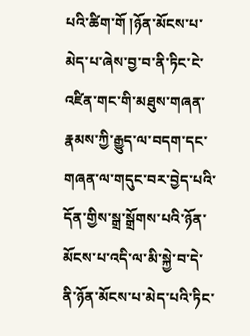པའི་ཚིག་གོ །ཉོན་མོངས་པ་མེད་པ་ཞེས་བྱ་བ་ནི་ཏིང་ངེ་འཛིན་གང་གི་མཐུས་གཞན་རྣམས་ཀྱི་རྒྱུད་ལ་བདག་དང་གཞན་ལ་གདུང་བར་བྱེད་པའི་དོན་གྱིས་སྒྲ་སྒྲོགས་པའི་ཉོན་མོངས་པ་འདི་ལ་མི་སྐྱེ་བ་དེ་ནི་ཉོན་མོངས་པ་མེད་པའི་ཏིང་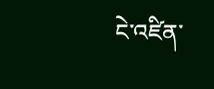ངེ་འཛིན་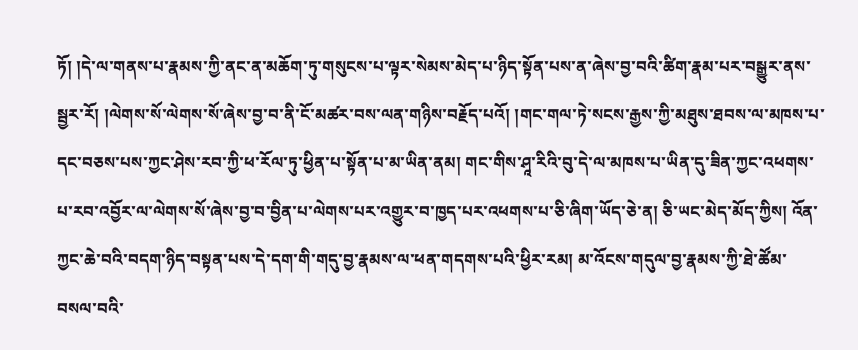ཏོ། །དེ་ལ་གནས་པ་རྣམས་ཀྱི་ནང་ན་མཆོག་ཏུ་གསུངས་པ་ལྟར་སེམས་མེད་པ་ཉིད་སྟོན་པས་ན་ཞེས་བྱ་བའི་ཚིག་རྣམ་པར་བསྒྱུར་ནས་སྦྱར་རོ། །ལེགས་སོ་ལེགས་སོ་ཞེས་བྱ་བ་ནི་ངོ་མཚར་བས་ལན་གཉིས་བརྗོད་པའོ། །གང་གལ་ཏེ་སངས་རྒྱས་ཀྱི་མཐུས་ཐབས་ལ་མཁས་པ་དང་བཅས་པས་ཀྱང་ཤེས་རབ་ཀྱི་ཕ་རོལ་ཏུ་ཕྱིན་པ་སྟོན་པ་མ་ཡིན་ནམ། གང་གིས་ཤཱ་རིའི་བུ་དེ་ལ་མཁས་པ་ཡིན་དུ་ཟིན་ཀྱང་འཕགས་པ་རབ་འབྱོར་ལ་ལེགས་སོ་ཞེས་བྱ་བ་བྱིན་པ་ལེགས་པར་འགྱུར་བ་ཁྱད་པར་འཕགས་པ་ཅི་ཞིག་ཡོད་ཅེ་ན། ཅི་ཡང་མེད་མོད་ཀྱིས། འོན་ཀྱང་ཆེ་བའི་བདག་ཉིད་བསྟན་པས་དེ་དག་གི་གདུ་བྱ་རྣམས་ལ་ཕན་གདགས་པའི་ཕྱིར་རམ། མ་འོངས་གདུལ་བྱ་རྣམས་ཀྱི་ཐེ་ཚོམ་བསལ་བའི་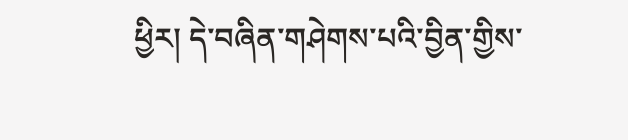ཕྱིར། དེ་བཞིན་གཤེགས་པའི་བྱིན་གྱིས་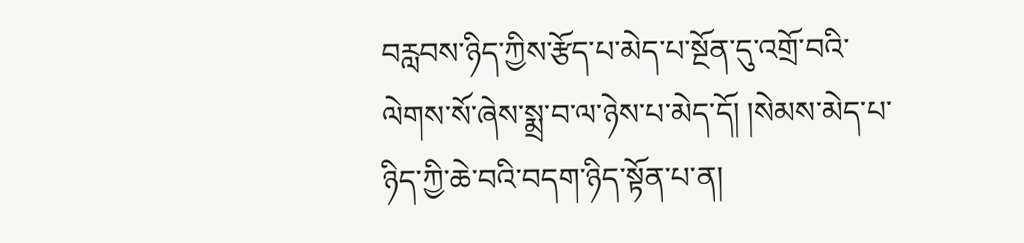བརླབས་ཉིད་ཀྱིས་རྩོད་པ་མེད་པ་སྔོན་དུ་འགྲོ་བའི་ལེགས་སོ་ཞེས་སྨྲ་བ་ལ་ཉེས་པ་མེད་དོ། །སེམས་མེད་པ་ཉིད་ཀྱི་ཆེ་བའི་བདག་ཉིད་སྟོན་པ་ན།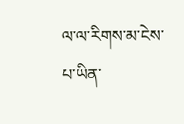ལ་ལ་རིགས་མ་ངེས་པ་ཡིན་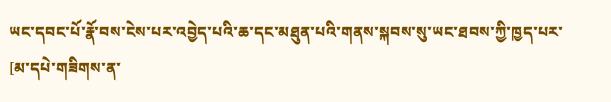ཡང་དབང་པོ་རྣོ་བས་ངེས་པར་འབྱེད་པའི་ཆ་དང་མཐུན་པའི་གནས་སྐབས་སུ་ཡང་ཐབས་ཀྱི་ཁྱད་པར་
[མ་དཔེ་གཟིགས་ན་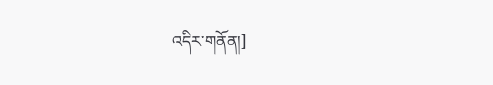འདིར་གནོན།]